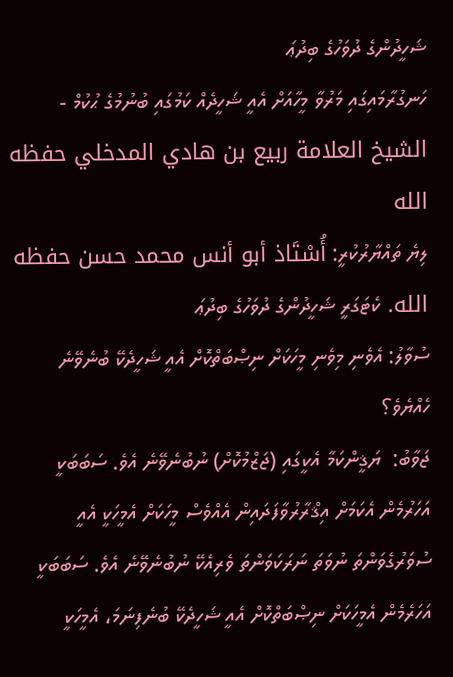ޝަހީދުންގެ ދުވަހުގެ ބިދުޢަ
ހަނގުރާމައިގައި މަރުވާ މީހާއަށް އެއީ ޝަހީދެއް ކަމުގައި ބުނުމުގެ ޙުކުމް - الشيخ العلامة ربيع بن هادي المدخلي حفظه الله
ލިޔެ ތައްޔާރުކުރީ: أُسْتَاذ أبو أنس محمد حسن حفظه الله. ކެޓަގަރީ ޝަހީދުންގެ ދުވަހުގެ ބިދުޢަ
ސުވާލު: އެވެނި މިވެނި މީހަކަށް ނިޞްބަތްކޮށް އެއީ ޝަހީދެކޭ ބުނެވޭނެ ހެއްޔެވެ؟
ޖަވާބު:  ޔަޤީންކަމާ އެކީގައި (ޖަޒްމުކޮށް) ނުބުނެވޭނެ އެވެ. ސަބަބަކީ އަހަރުމެން އެކަމަށް އިޤްރާރުވާފަދައިން އެއްވެސް މީހަކަށް އެމީހަކީ އެއީ ސުވަރުގެވަންތަ ނުވަތަ ނަރަކަވަންތަ ވެރިއެކޭ ނުބުނެވޭނެ އެވެ. ސަބަބަކީ އަހަރެމެން އެމީހަކަށް ނިޞްބަތްކޮށް އެއީ ޝަހީދެކޭ ބުނެފިނަމަ، އެމީހަކީ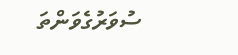ސުވަރުގެވަންތަ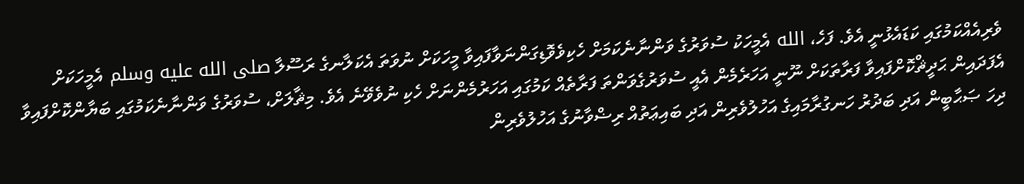ވެރިއެއްކަމުގައި ކަޑައެޅުނީ އެވެ. ފަހެ، الله އެމީހަކު ސުވަރުގެ ވަންނާނެކަމަށް ހެކިވެވޮޑިގަންނަވާފައިވާ މީހަކަށް ނުވަތަ އެކަލާނގެ ރަސޫލާ صلى الله عليه وسلم އެމީހަކަށް އެފަދައިން ޙަދީޘްކޮށްފައިވާ ފަރާތަކަށް ނޫނީ އަހަރެމެން އެއީ ސުވަރުގެވަންތަ ފަރާތެއް ކަމުގައި އަހަރުމެންނަށް ހެކި ނުވެވޭނެ އެވެ. މިޘާލަށް، ސުވަރުގެ ވަންނާނެކަމުގައި ބަޔާންކޮށްފައިވާ ދިހަ ޞަޙާބީން އަދި ބަދުރު ހަނގުރާމައިގެ އަހުލުވެރިން އަދި ބައިޢަތުއް ރިޟްވާނުގެ އަހުލުވެރިން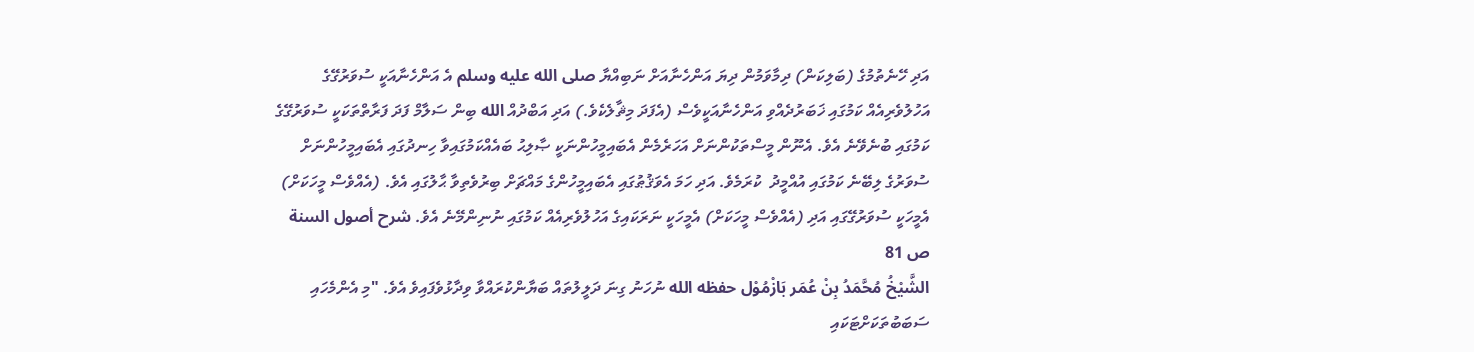އަދި ހޭނެތުމުގެ (ބަލިކަން) ދިމާވަމުން ދިޔަ އަންހެނާއަށް ނަބިއްޔާ صلى الله عليه وسلم އެ އަންހެނާއަކީ ސުވަރުގޭގެ އަހުލުވެރިއެއް ކަމުގައި ޚަބަރުދެއްވި އަންހެނާއަކީވެސް (އެފަދަ މިޘާލެކެވެ.) އަދި އަބްދުއް الله ބިން ސަލާމް ފަދަ ފަރާތްތަކަކީ ސުވަރުގޭގެ ކަމުގައި ބުނެވޭނެ އެވެ. އެނޫން މީސްތަކުންނަށް އަހަރެމެން އެބައިމީހުންނަކީ ޞާލިޙު ބައެއްކަމުގައިވާ ހިނދުގައި އެބައިމީހުންނަށް ސުވަރުގެ ލިބޭނެ ކަމުގައި އުއްމީދު  ކުރަމެވެ. އަދި ހަމަ އެވަޤުޠުގައި އެބައިމީހުންގެ މައްޗަށް ބިރުވެތިވާ ޙާލުގައި އެވެ. (އެއްވެސް މީހަކަށް) އެމީހަކީ ސުވަރުގޭގައި އަދި (އެއްވެސް މީހަކަށް) އެމީހަކީ ނަރަކައިގެ އަހުލުވެރިއެއް ކަމުގައި ނުނިންމޭނެ އެވެ. شرح أصول السنة ص 81
الشَّيْخُ مُحَّمَدُ بِنْ عُمَر بَازْمُوْل حفظه الله ނުހަނު ގިނަ ދަލީލުތައް ބަޔާންކުރައްވާ ވިދާޅުވެފައިވެ އެވެ. "މި އެންމެހައި ސަބަބުތަކަށްޓަކައި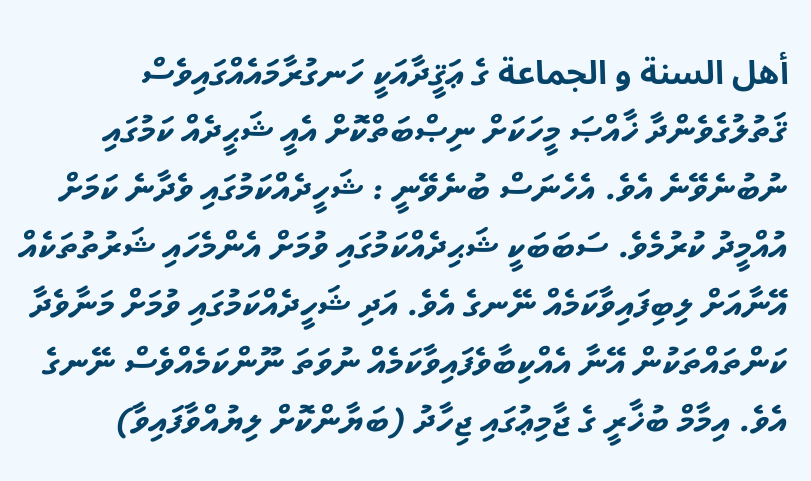أهل السنة و الجماعة ގެ ޢަޤީދާއަކީ ހަނގުރާމައެއްގައިވެސް ޤަތުލުގެވެންދާ ޚާއްޞަ މީހަކަށް ނިޞްބަތްކޮށް އެއީ ޝަޙީދެއް ކަމުގައި ނުބުނެވޭނެ އެވެ. އެހެނަސް ބުނެވޭނީ : ޝަހީދެއްކަމުގައި ވެދާނެ ކަމަށް އުއްމީދު ކުރުމެވެ. ސަބަބަކީ ޝަޙިދެއްކަމުގައި ވުމަށް އެންމެހައި ޝަރުތުތަކެއް އޭނާއަށް ލިބިފައިވާކަމެއް ނޭނގެ އެވެ. އަދި ޝަހީދެއްކަމުގައި ވުމަށް މަނާވެދާ ކަންތައްތަކުން އޭނާ އެއްކިބާވެފައިވާކަމެއް ނުވަތަ ނޫންކަމެއްވެސް ނޭނގެ އެވެ. އިމާމް ބުޚާރީ ގެ ޖާމިޢުގައި ޖިހާދު (ބަޔާންކޮށް ލިޔުއްވާފައިވާ)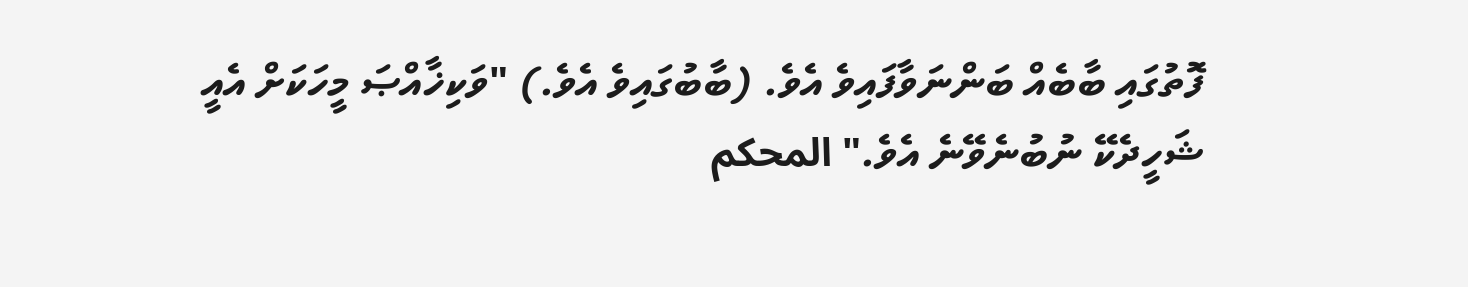ފޮތުގައި ބާބެއް ބަންނަވާފައިވެ އެވެ. (ބާބުގައިވެ އެވެ.) "ވަކިޚާއްޞަ މީހަކަށް އެއީ ޝަހީދެކޭ ނުބުނެވޭނެ އެވެ." المحكم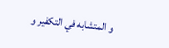و المتشابه في التكفير و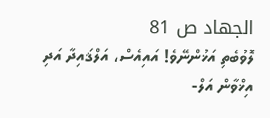الجهاد ص 81
ލޮވުބެތި އަޚުންނޭވެ! އައިއެސް، އަލްޤައިދާ އަދި އިޚްވާން އަލް-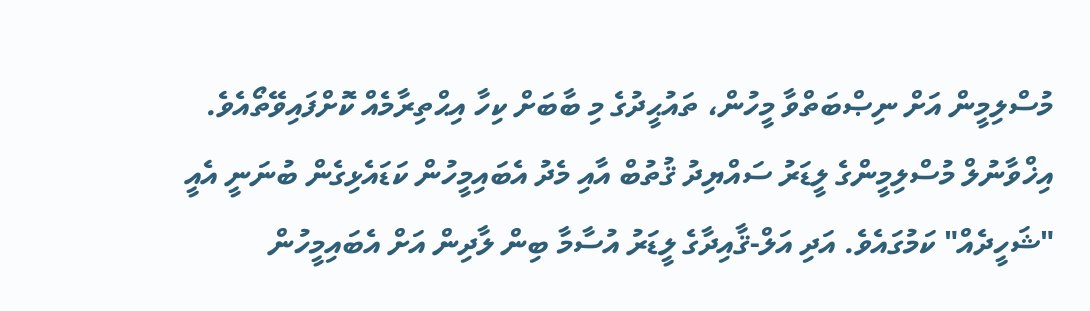މުސްލިމީން އަށް ނިޞްބަތްވާ މީހުން، ތައުޙީދުގެ މި ބާބަށް ކިހާ އިޙްތިރާމެއް ކޮށްފައިވޭތޯއެވެ. އިޚްވާނުލް މުސްލިމީންގެ ލީޑަރު ސައްޔިދު ޤުތުބް އާއި މެދު އެބައިމީހުން ކަޑައެޅިގެން ބުނަނީ އެއީ "ޝަހީދެއް" ކަމުގައެވެ. އަދި އަލް-ޤާއިދާގެ ލީޑަރު އުސާމާ ބިން ލާދިން އަށް އެބައިމީހުން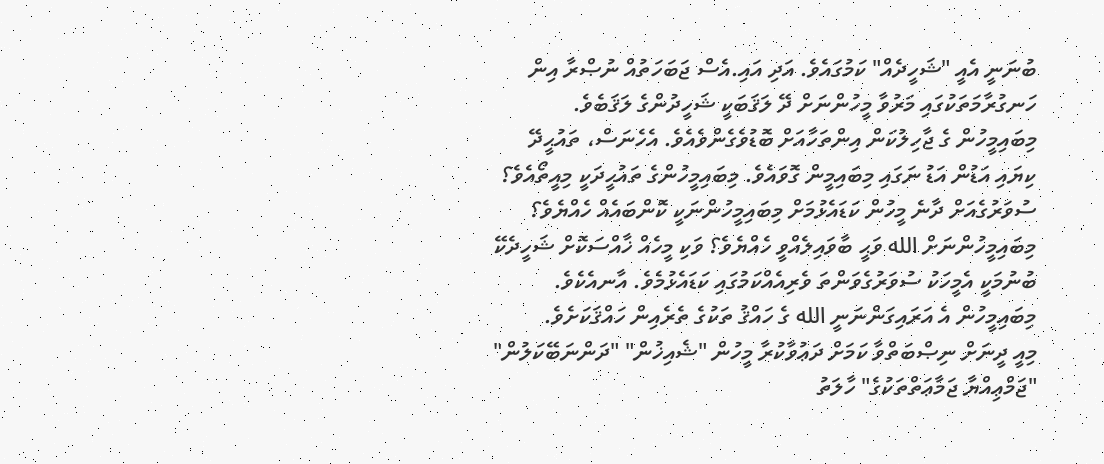ބުނަނީ އެއީ "ޝަހީދެއް" ކަމުގައެވެ. އަދި އައި.އެސް ޖަބަހަތުއް ނުޞްރާ އިން ހަނގުރާމަތަކުގައި މަރުވާ މީހުންނަށް ދޭ ލަޤަބަކީ ޝަހީދުންގެ ލަޤަބެވެ. މިބައިމީހުން ގެ ޖާހިލުކަން އިންތަހާއަށް ބޮޑުވެގެންވެއެވެ. އެހެނަސް، ތައުޙީދޭ ކިޔައި އަޑުން އަޑު ނަގައި މިބައިމީން ގޮވައެވެ. މިބައިމީހުންގެ ތައުޙީދަކީ މިއީތޯއެވެ؟ ސުވަރުގެއަށް ދާނެ މީހުން ކަޑައެޅުމަށް މިބައިމީހުންނަކީ ކޮންބައެއް ހެއްޔެވެ؟ މިބައިމީހުންނަށް الله ވަޙީ ބާވައިލެއްވީ ހެއްޔެވެ؟ ވަކި މީހެއް ޚާއްސަކޮށް ޝަހީދެކޭ ބުނުމަކީ އެމީހަކު ސުވަރުގެވަންތަ ވެރިއެއްކަމުގައި ކަޑައެޅުމެވެ. އާނއެކެވެ. މިބައިމީހުން އެ އަރައިގަންނަނީ الله ގެ ހައްޤު ތަކުގެ ތެރެއިން ހައްޤަކަށެވެ.
މިއީ ދީނަށް ނިޞްބަތްވާ ކަމަށް ދަޢުވާކުރާ މީހުން "ޝެއިޚުން" "ދަންނަބޭކަލުން" "ޖަމްޢިއްޔާ ޖަމާޢަތްތަކުގެ" ހާލަތު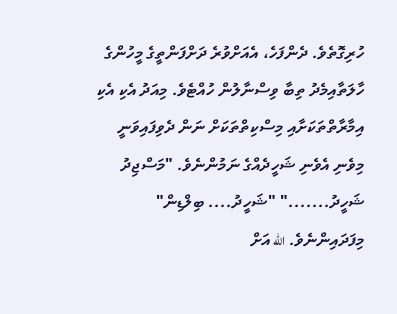ހުރިގޮތެވެ. ދެންފަހެ، އެއަށްވުރެ ދަށްފަންތީގެ މީހުންގެ ހާލަތާއިމެދު ތިބާ ވިސްނާލުން ހުއްޓެވެ. މިއަދު އެކި އެކި އިމާރާތްތަކަށާއި މިސްކިތްތަކަށް ނަން ދެވިފައިވަނީ މިވެނި އެވެނި ޝަހީދެއްގެ ނަމުންނެވެ. "މަސްޖިދު ޝަހީދު......." "ޝަހީދު.... ބިލްޑިން" މިފަދައިންނެވެ. الله އަށް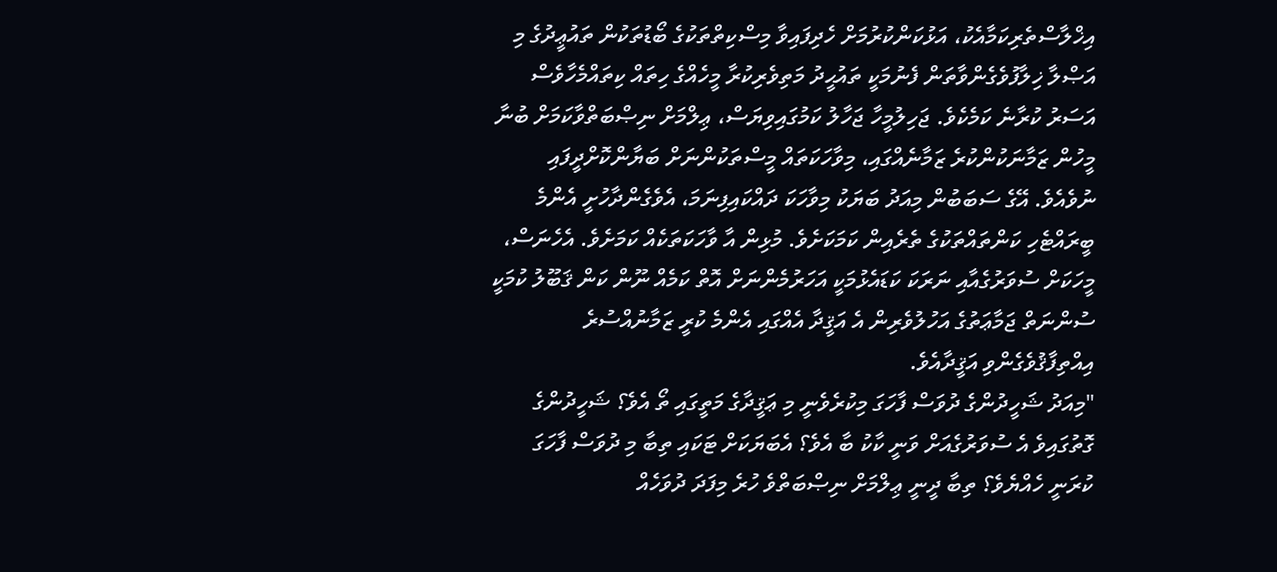އިޚްލާސްތެރިކަމާއެކު، އަޅުކަންކުރުމަށް ހެދިފައިވާ މިސްކިތްތަކުގެ ބޯޑުތަކުން ތައުޢީދުގެ މި އަޞްލާ ޚިލާފުވެގެންވާތަން ފެނުމަކީ ތައުޙީދު މަތިވެރިކުރާ މީހެއްގެ ހިތައް ކިތައްމެހާވެސް އަސަރު ކުރާނެ ކަމެކެވެ. ޖަހިލުމީހާ ޖަހާލު ކަމުގައިވިޔަސް، ޢިލްމަށް ނިޞްބަތްވާކަމަށް ބުނާ މީހުން ޒަމާނަކުންކުރެ ޒަމާނެއްގައި، މިވާހަކަތައް މީސްތަކުންނަށް ބަޔާންކޮށްދީފައި ނުވެއެވެ. އޭގެ ސަބަބުން މިއަދު ބަޔަކު މިވާހަކަ ދައްކައިފިނަމަ، އެވެގެންދާހުށީ އެންމެ ބީރައްޓެހި ކަންތައްތަކުގެ ތެރެއިން ކަމަކަށެވެ. މުޅިން އާ ވާހަކަތަކެއް ކަމަށެވެ. އެހެނަސް، މީހަކަށް ސުވަރުގެއާއި ނަރަކަ ކަޑައެޅުމަކީ އަހަރުމެންނަށް އޮތް ކަމެއް ނޫން ކަން ޤަބޫލު ކުމަކީ ސުންނަތް ޖަމާޢަތުގެ އަހުލުވެރިން އެ އަޤީދާ އެއްގައި އެންމެ ކުރީ ޒަމާނުއްސުރެ އިއްތިފާޤުވެގެންވި އަޤީދާއެވެ.
"މިއަދު ޝަހީދުންގެ ދުވަސް ފާހަގަ މިކުރެވެނީ މި ޢަޤީދާގެ މަތީގައި ތޯ އެވެ؟ ޝަހީދުންގެ ގޮތުގައިވެ އެ ސުވަރުގެއަށް ވަނީ ކާކު ބާ އެވެ؟ އެބަޔަކަށް ޓަކައި ތިބާ މި ދުވަސް ފާހަގަ ކުރަނީ ހެއްޔެވެ؟ ތިބާ ދީނީ ޢިލްމަށް ނިޞްބަތްވެ ހުރެ މިފަދަ ދުވަހެއް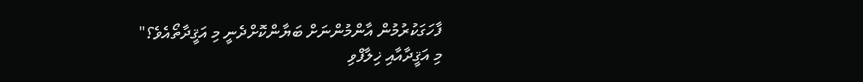ފާހަގަކުރުމުން އާންމުންނަށް ބަޔާންކޮށްދެނީ މި އަޤީދާތޯއެވެ؟"
މި އަޤީދާއާއި ޚިލާފްވި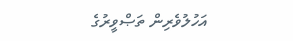އަހުލުވެރިން ތަޞްވީރުގެ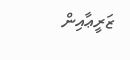ޒަރީޢާއިން